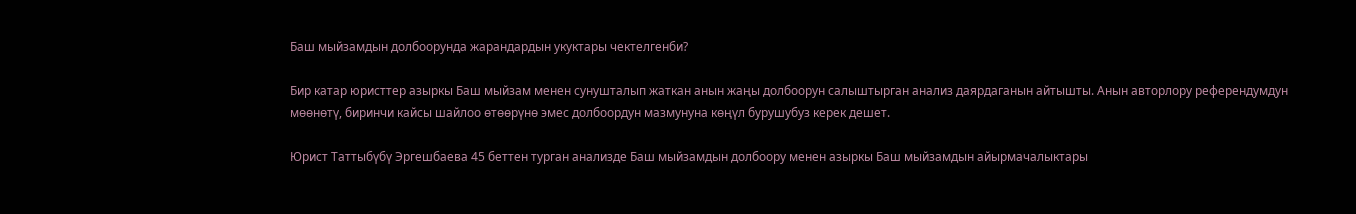Баш мыйзамдын долбоорунда жарандардын укуктары чектелгенби?

Бир катар юристтер азыркы Баш мыйзам менен сунушталып жаткан анын жаңы долбоорун салыштырган анализ даярдаганын айтышты. Анын авторлору референдумдун мөөнөтү, биринчи кайсы шайлоо өтөөрүнө эмес долбоордун мазмунуна көңүл бурушубуз керек дешет.

Юрист Таттыбүбү Эргешбаева 45 беттен турган анализде Баш мыйзамдын долбоору менен азыркы Баш мыйзамдын айырмачалыктары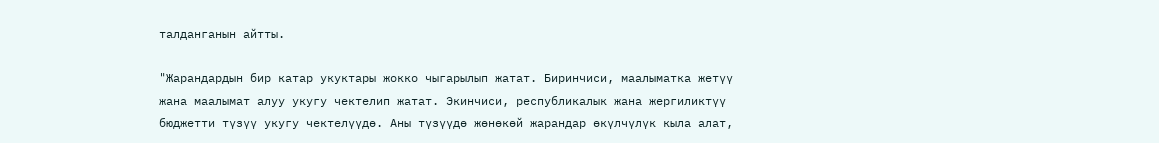талданганын айтты.

"Жарандардын бир катар укуктары жокко чыгарылып жатат. Биринчиси, маалыматка жетүү жана маалымат алуу укугу чектелип жатат. Экинчиси, республикалык жана жергиликтүү бюджетти түзүү укугу чектелүүдө. Аны түзүүдө жөнөкөй жарандар өкүлчүлүк кыла алат,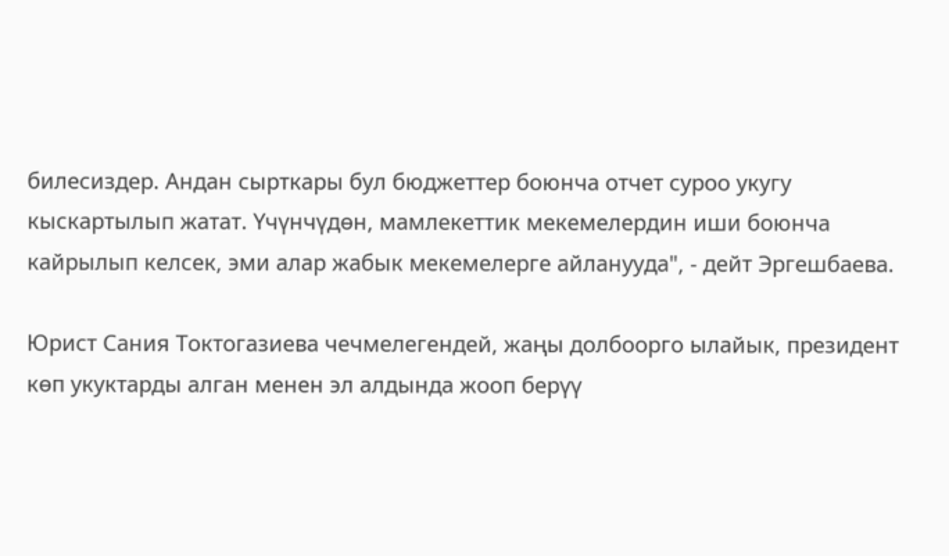билесиздер. Андан сырткары бул бюджеттер боюнча отчет суроо укугу кыскартылып жатат. Үчүнчүдөн, мамлекеттик мекемелердин иши боюнча кайрылып келсек, эми алар жабык мекемелерге айланууда", - дейт Эргешбаева.

Юрист Сания Токтогазиева чечмелегендей, жаңы долбоорго ылайык, президент көп укуктарды алган менен эл алдында жооп берүү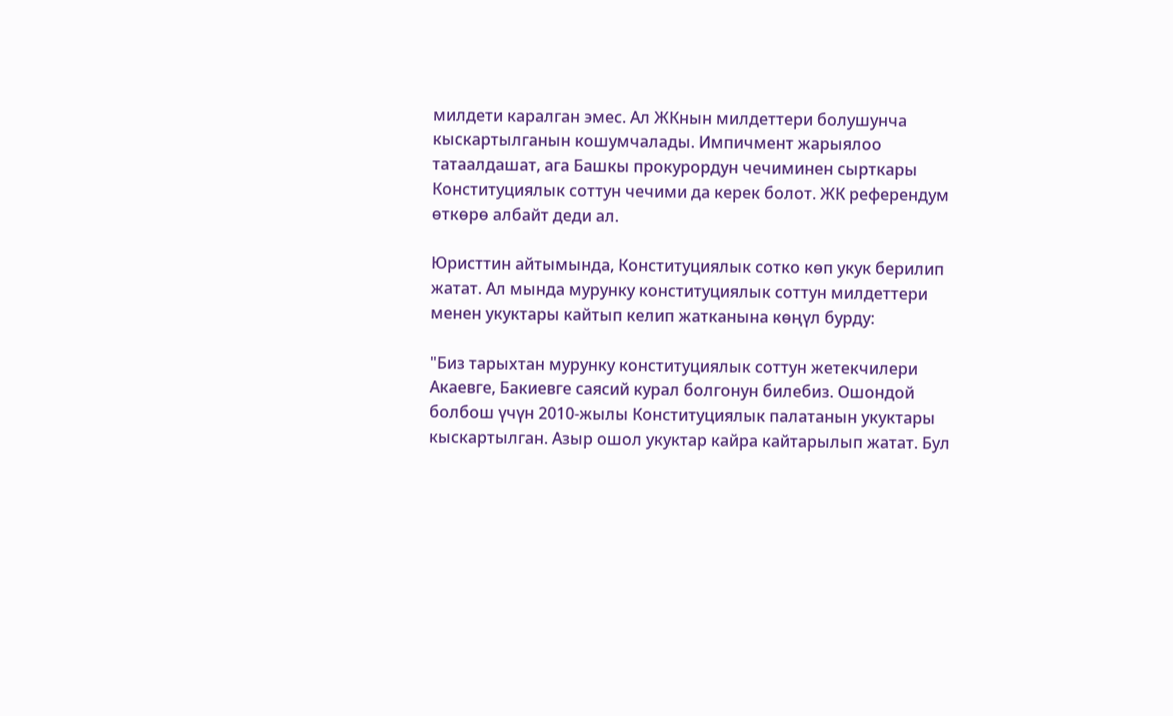милдети каралган эмес. Ал ЖКнын милдеттери болушунча кыскартылганын кошумчалады. Импичмент жарыялоо татаалдашат, ага Башкы прокурордун чечиминен сырткары Конституциялык соттун чечими да керек болот. ЖК референдум өткөрө албайт деди ал.

Юристтин айтымында, Конституциялык сотко көп укук берилип жатат. Ал мында мурунку конституциялык соттун милдеттери менен укуктары кайтып келип жатканына көңүл бурду:

"Биз тарыхтан мурунку конституциялык соттун жетекчилери Акаевге, Бакиевге саясий курал болгонун билебиз. Ошондой болбош үчүн 2010-жылы Конституциялык палатанын укуктары кыскартылган. Азыр ошол укуктар кайра кайтарылып жатат. Бул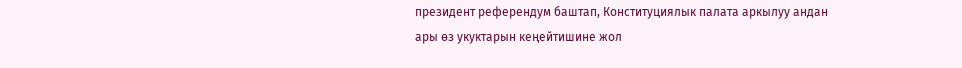президент референдум баштап, Конституциялык палата аркылуу андан ары өз укуктарын кеңейтишине жол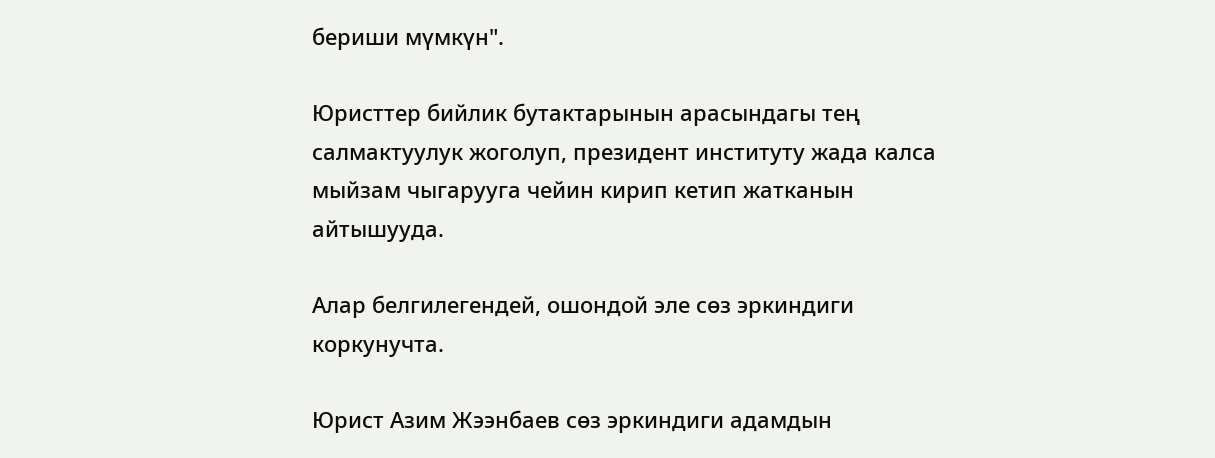бериши мүмкүн".

Юристтер бийлик бутактарынын арасындагы тең салмактуулук жоголуп, президент институту жада калса мыйзам чыгарууга чейин кирип кетип жатканын айтышууда.

Алар белгилегендей, ошондой эле сөз эркиндиги коркунучта.

Юрист Азим Жээнбаев сөз эркиндиги адамдын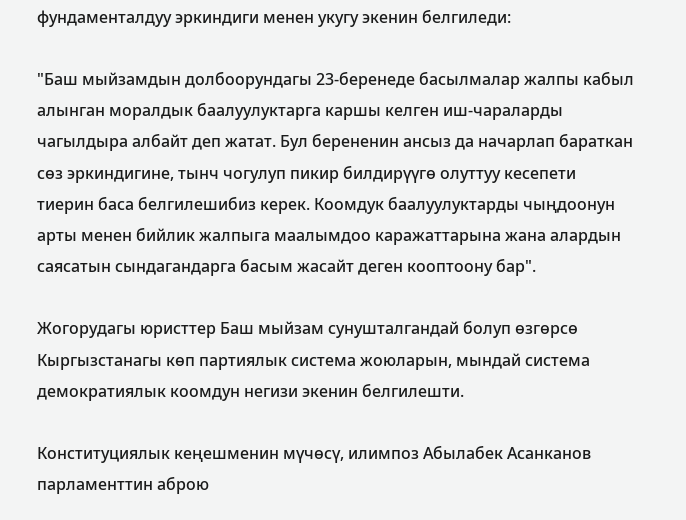фундаменталдуу эркиндиги менен укугу экенин белгиледи:

"Баш мыйзамдын долбоорундагы 23-беренеде басылмалар жалпы кабыл алынган моралдык баалуулуктарга каршы келген иш-чараларды чагылдыра албайт деп жатат. Бул берененин ансыз да начарлап бараткан сөз эркиндигине, тынч чогулуп пикир билдирүүгө олуттуу кесепети тиерин баса белгилешибиз керек. Коомдук баалуулуктарды чыңдоонун арты менен бийлик жалпыга маалымдоо каражаттарына жана алардын саясатын сындагандарга басым жасайт деген кооптоону бар".

Жогорудагы юристтер Баш мыйзам сунушталгандай болуп өзгөрсө Кыргызстанагы көп партиялык система жоюларын, мындай система демократиялык коомдун негизи экенин белгилешти.

Конституциялык кеңешменин мүчөсү, илимпоз Абылабек Асанканов парламенттин аброю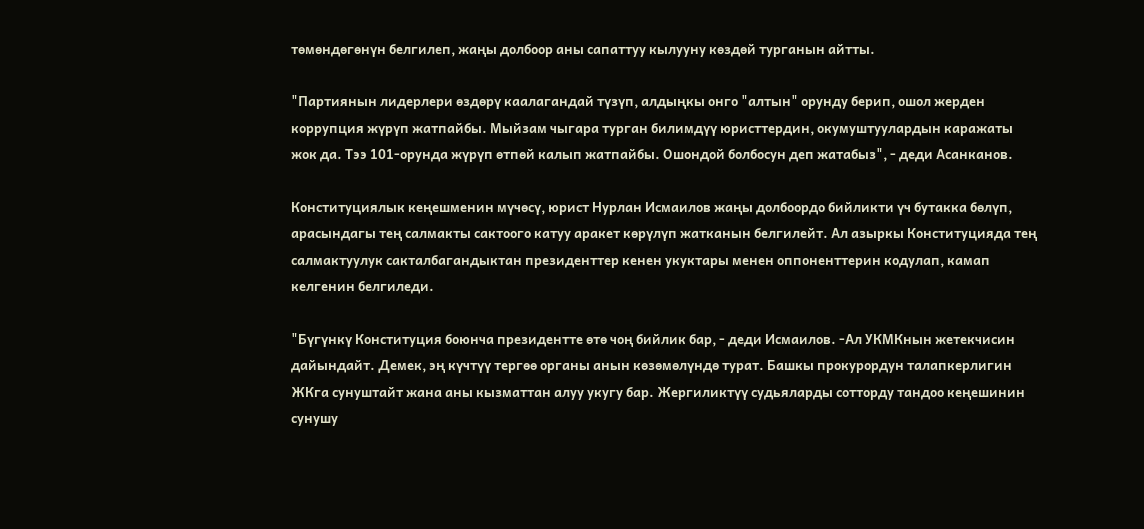төмөндөгөнүн белгилеп, жаңы долбоор аны сапаттуу кылууну көздөй турганын айтты.

"Партиянын лидерлери өздөрү каалагандай түзүп, алдыңкы онго "алтын" орунду берип, ошол жерден коррупция жүрүп жатпайбы. Мыйзам чыгара турган билимдүү юристтердин, окумуштуулардын каражаты жок да. Тээ 101-орунда жүрүп өтпөй калып жатпайбы. Ошондой болбосун деп жатабыз", - деди Асанканов.

Конституциялык кеңешменин мүчөсү, юрист Нурлан Исмаилов жаңы долбоордо бийликти үч бутакка бөлүп, арасындагы тең салмакты сактоого катуу аракет көрүлүп жатканын белгилейт. Ал азыркы Конституцияда тең салмактуулук сакталбагандыктан президенттер кенен укуктары менен оппоненттерин кодулап, камап келгенин белгиледи.

"Бүгүнкү Конституция боюнча президентте өтө чоң бийлик бар, - деди Исмаилов. -Ал УКМКнын жетекчисин дайындайт. Демек, эң күчтүү тергөө органы анын көзөмөлүндө турат. Башкы прокурордун талапкерлигин ЖКга сунуштайт жана аны кызматтан алуу укугу бар. Жергиликтүү судьяларды сотторду тандоо кеңешинин сунушу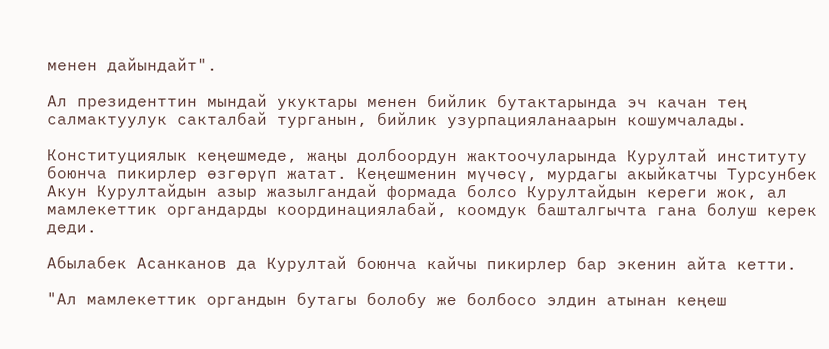менен дайындайт".

Ал президенттин мындай укуктары менен бийлик бутактарында эч качан тең салмактуулук сакталбай турганын, бийлик узурпацияланаарын кошумчалады.

Конституциялык кеңешмеде, жаңы долбоордун жактоочуларында Курултай институту боюнча пикирлер өзгөрүп жатат. Кеңешменин мүчөсү, мурдагы акыйкатчы Турсунбек Акун Курултайдын азыр жазылгандай формада болсо Курултайдын кереги жок, ал мамлекеттик органдарды координациялабай, коомдук башталгычта гана болуш керек деди.

Абылабек Асанканов да Курултай боюнча кайчы пикирлер бар экенин айта кетти.

"Ал мамлекеттик органдын бутагы болобу же болбосо элдин атынан кеңеш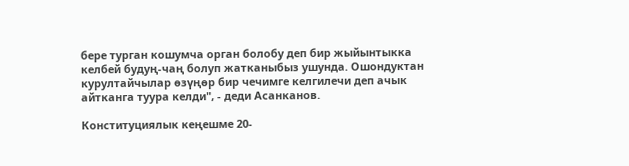бере турган кошумча орган болобу деп бир жыйынтыкка келбей будуң-чаң болуп жатканыбыз ушунда. Ошондуктан курултайчылар өзүңөр бир чечимге келгилечи деп ачык айтканга туура келди", - деди Асанканов.

Конституциялык кеңешме 20-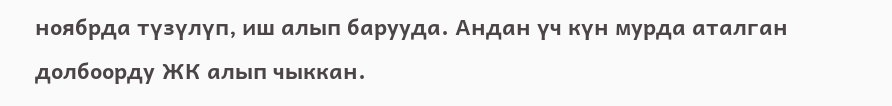ноябрда түзүлүп, иш алып барууда. Андан үч күн мурда аталган долбоорду ЖК алып чыккан.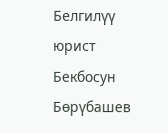Белгилүү юрист Бекбосун Бөрүбашев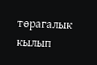төрагалык кылып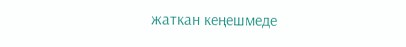жаткан кеңешмеде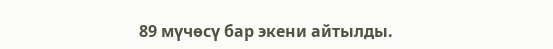89 мүчөсү бар экени айтылды.